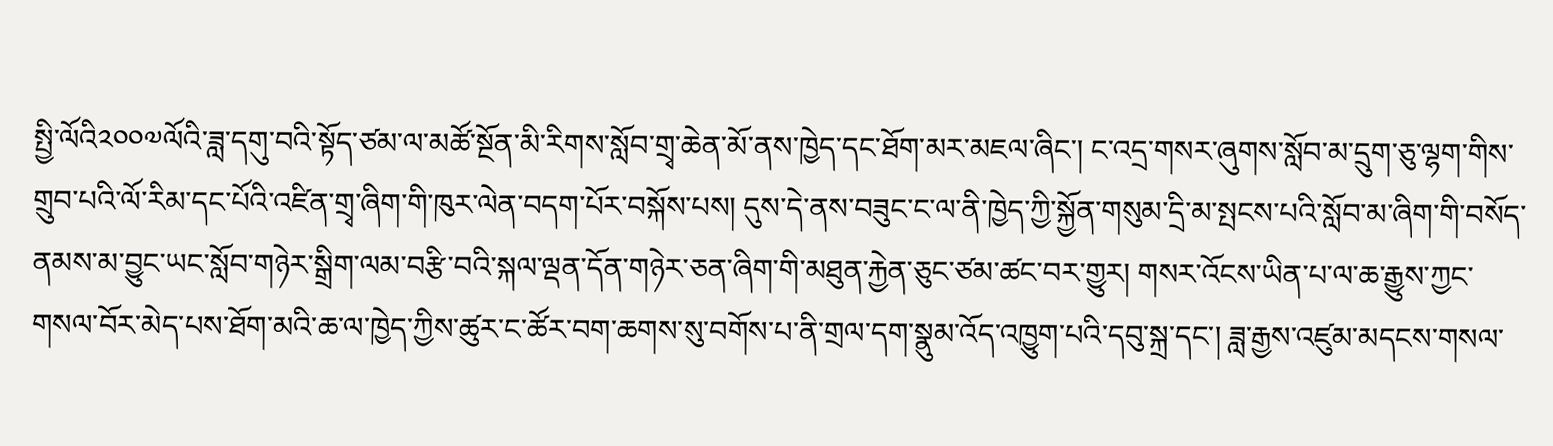སྤྱི་ལོའི༢༠༠༧ལོའི་ཟླ་དགུ་བའི་སྟོད་ཙམ་ལ་མཚོ་སྔོན་མི་རིགས་སློབ་གྲྭ་ཆེན་མོ་ནས་ཁྱེད་དང་ཐོག་མར་མཇལ་ཞིང་། ང་འདྲ་གསར་ཞུགས་སློབ་མ་དྲུག་ཅུ་ལྷག་གིས་གྲུབ་པའི་ལོ་རིམ་དང་པོའི་འཛིན་གྲྭ་ཞིག་གི་ཁུར་ལེན་བདག་པོར་བསྐོས་པས། དུས་དེ་ནས་བཟུང་ང་ལ་ནི་ཁྱེད་ཀྱི་སྐྱོན་གསུམ་དྲི་མ་སྤངས་པའི་སློབ་མ་ཞིག་གི་བསོད་ནམས་མ་བྱུང་ཡང་སློབ་གཉེར་སྒྲིག་ལམ་བརྩི་བའི་སྐལ་ལྡན་དོན་གཉེར་ཅན་ཞིག་གི་མཐུན་རྐྱེན་ཅུང་ཙམ་ཚང་བར་གྱུར། གསར་འོངས་ཡིན་པ་ལ་ཆ་རྒྱུས་ཀྱང་གསལ་བོར་མེད་པས་ཐོག་མའི་ཆ་ལ་ཁྱེད་ཀྱིས་ཚུར་ང་ཚོར་བག་ཆགས་སུ་བགོས་པ་ནི་གྲལ་དག་སྣུམ་འོད་འཁྱུག་པའི་དབུ་སྐྲ་དང་། ཟླ་རྒྱས་འཛུམ་མདངས་གསལ་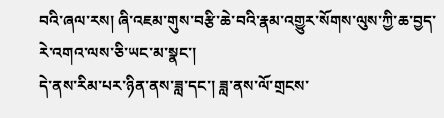བའི་ཞལ་རས། ཞི་འཇམ་གུས་བརྩི་ཆེ་བའི་རྣམ་འགྱུར་སོགས་ལུས་ཀྱི་ཆ་བྱད་རེ་འགའ་ལས་ཅི་ཡང་མ་སྣང་།
དེ་ནས་རིམ་པར་ཉིན་ནས་ཟླ་དང་། ཟླ་ནས་ལོ་གྲངས་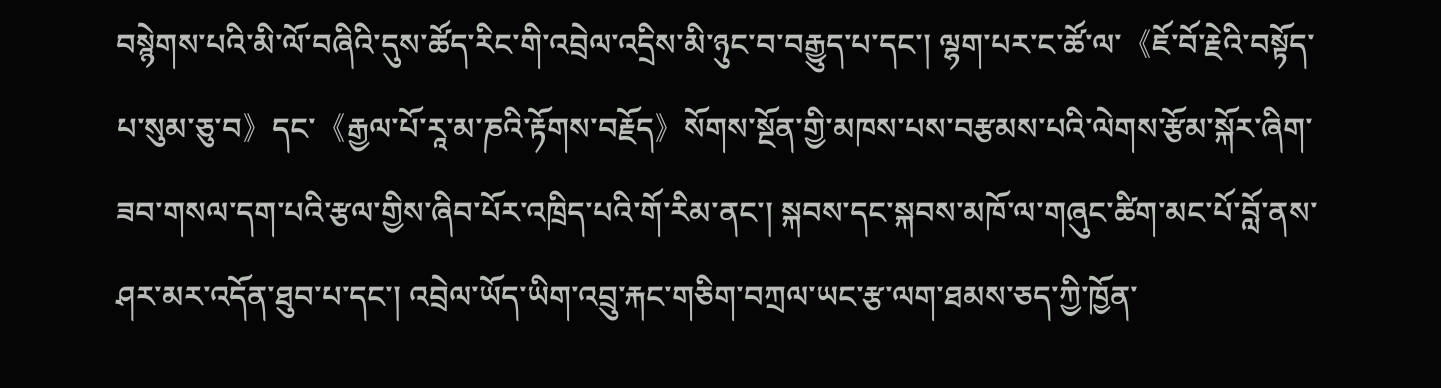བསྙེགས་པའི་མི་ལོ་བཞིའི་དུས་ཚོད་རིང་གི་འབྲེལ་འདྲིས་མི་ཉུང་བ་བརྒྱུད་པ་དང་། ལྷག་པར་ང་ཚོ་ལ་《ཇོ་བོ་རྗེའི་བསྟོད་པ་སུམ་ཅུ་བ》དང་《རྒྱལ་པོ་རཱ་མ་ཎའི་རྟོགས་བརྗོད》སོགས་སྔོན་གྱི་མཁས་པས་བརྩམས་པའི་ལེགས་རྩོམ་སྐོར་ཞིག་ཟབ་གསལ་དག་པའི་རྩལ་གྱིས་ཞིབ་པོར་འཁྲིད་པའི་གོ་རིམ་ནང་། སྐབས་དང་སྐབས་མཁོ་ལ་གཞུང་ཚིག་མང་པོ་བློ་ནས་ཤར་མར་འདོན་ཐུབ་པ་དང་། འབྲེལ་ཡོད་ཡིག་འབྲུ་རྐང་གཅིག་བཀྲལ་ཡང་རྩ་ལག་ཐམས་ཅད་ཀྱི་ཁྱོན་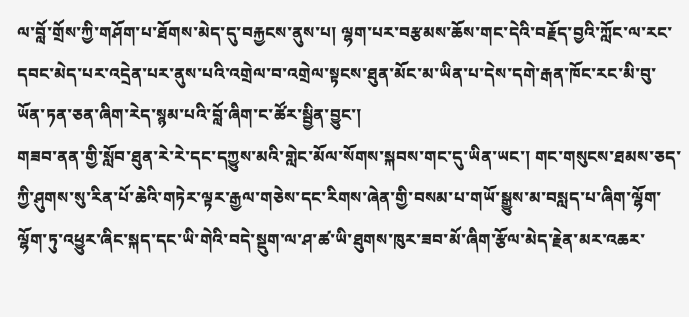ལ་བློ་གྲོས་ཀྱི་གཤོག་པ་ཐོགས་མེད་དུ་བརྐྱངས་ནུས་པ། ལྷག་པར་བརྩམས་ཆོས་གང་དེའི་བརྗོད་བྱའི་ཀློང་ལ་རང་དབང་མེད་པར་འདྲེན་པར་ནུས་པའི་འགྲེལ་བ་འགྲེལ་སྟངས་ཐུན་མོང་མ་ཡིན་པ་དེས་དགེ་རྒན་ཁོང་རང་མི་བུ་ཡོན་ཏན་ཅན་ཞིག་རེད་སྙམ་པའི་བློ་ཞིག་ང་ཚོར་སྦྱིན་བྱུང་།
གཟབ་ནན་གྱི་སློབ་ཐུན་རེ་རེ་དང་དཀྱུས་མའི་གླེང་མོལ་སོགས་སྐབས་གང་དུ་ཡིན་ཡང་། གང་གསུངས་ཐམས་ཅད་ཀྱི་ཤུགས་སུ་རིན་པོ་ཆེའི་གཏེར་ལྟར་རྒྱལ་གཅེས་དང་རིགས་ཞེན་གྱི་བསམ་པ་གཡོ་སྒྱུས་མ་བསླད་པ་ཞིག་ལྷོག་ལྷོག་ཏུ་འཕྱུར་ཞིང་སྐད་དང་ཡི་གེའི་བདེ་སྡུག་ལ་ཤ་ཚ་ཡི་ཐུགས་ཁུར་ཟབ་མོ་ཞིག་རྩོལ་མེད་རྗེན་མར་འཆར་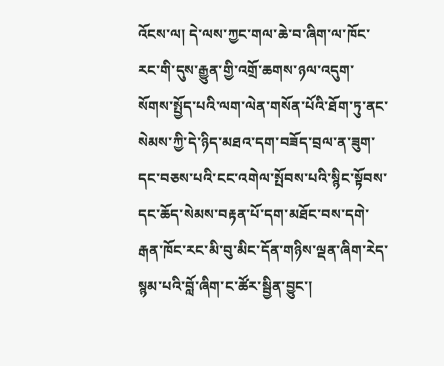འོངས་ལ། དེ་ལས་ཀྱང་གལ་ཆེ་བ་ཞིག་ལ་ཁོང་རང་གི་དུས་རྒྱུན་གྱི་འགྲོ་ཆགས་ཉལ་འདུག་སོགས་སྤྱོད་པའི་ལག་ལེན་གསོན་པོའི་ཐོག་ཏུ་ནང་སེམས་ཀྱི་དེ་ཉིད་མཐའ་དག་བཟོད་བྲལ་ན་ཟུག་དང་བཅས་པའི་ངང་འགེལ་སྤོབས་པའི་སྙིང་སྟོབས་དང་ཆོད་སེམས་བརྟན་པོ་དག་མཐོང་བས་དགེ་རྒན་ཁོང་རང་མི་བུ་མིང་དོན་གཉིས་ལྡན་ཞིག་རེད་སྙམ་པའི་བློ་ཞིག་ང་ཚོར་སྦྱིན་བྱུང་།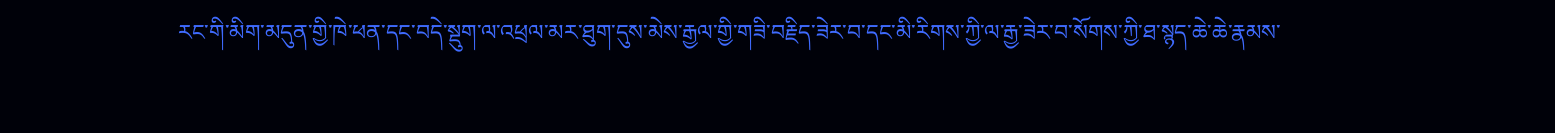རང་གི་མིག་མདུན་གྱི་ཁེ་ཕན་དང་བདེ་སྡུག་ལ་འཕྲལ་མར་ཐུག་དུས་མེས་རྒྱལ་གྱི་གཟི་བརྗིད་ཟེར་བ་དང་མི་རིགས་ཀྱི་ལ་རྒྱ་ཟེར་བ་སོགས་ཀྱི་ཐ་སྙད་ཆེ་ཆེ་རྣམས་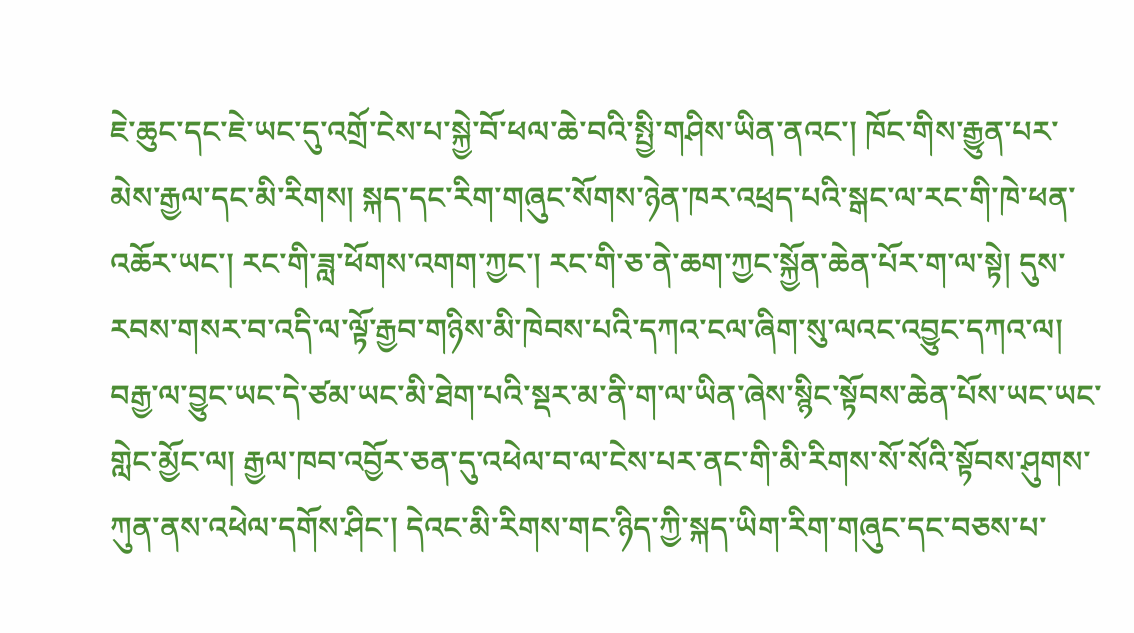ཇེ་ཆུང་དང་ཇེ་ཡང་དུ་འགྲོ་ངེས་པ་སྐྱེ་བོ་ཕལ་ཆེ་བའི་སྤྱི་གཤིས་ཡིན་ནའང་། ཁོང་གིས་རྒྱུན་པར་མེས་རྒྱལ་དང་མི་རིགས། སྐད་དང་རིག་གཞུང་སོགས་ཉེན་ཁར་འཕྲད་པའི་སྒང་ལ་རང་གི་ཁེ་ཕན་འཆོར་ཡང་། རང་གི་ཟླ་ཕོགས་འགག་ཀྱང་། རང་གི་ཅ་ནེ་ཆག་ཀྱང་སྐྱོན་ཆེན་པོར་ག་ལ་སྟེ། དུས་རབས་གསར་བ་འདི་ལ་ལྟོ་རྒྱབ་གཉིས་མི་ཁེབས་པའི་དཀའ་ངལ་ཞིག་སུ་ལའང་འབྱུང་དཀའ་ལ། བརྒྱ་ལ་བྱུང་ཡང་དེ་ཙམ་ཡང་མི་ཐེག་པའི་སྡར་མ་ནི་ག་ལ་ཡིན་ཞེས་སྙིང་སྟོབས་ཆེན་པོས་ཡང་ཡང་གླེང་མྱོང་ལ། རྒྱལ་ཁབ་འབྱོར་ཅན་དུ་འཕེལ་བ་ལ་ངེས་པར་ནང་གི་མི་རིགས་སོ་སོའི་སྟོབས་ཤུགས་ཀུན་ནས་འཕེལ་དགོས་ཤིང་། དེའང་མི་རིགས་གང་ཉིད་ཀྱི་སྐད་ཡིག་རིག་གཞུང་དང་བཅས་པ་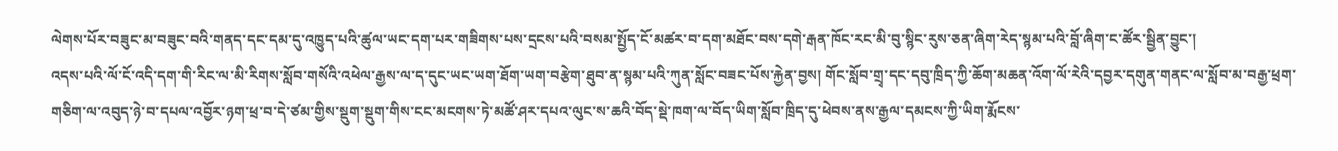ལེགས་པོར་བཟུང་མ་བཟུང་བའི་གནད་དང་དམ་དུ་འཁྱུད་པའི་ཚུལ་ཡང་དག་པར་གཟིགས་པས་དྲངས་པའི་བསམ་སྤྱོད་ངོ་མཚར་བ་དག་མཐོང་བས་དགེ་རྒན་ཁོང་རང་མི་བུ་སྙིང་རུས་ཅན་ཞིག་རེད་སྙམ་པའི་བློ་ཞིག་ང་ཚོར་སྦྱིན་བྱུང་།
འདས་པའི་ལོ་ངོ་འདི་དག་གི་རིང་ལ་མི་རིགས་སློབ་གསོའི་འཕེལ་རྒྱས་ལ་ད་དུང་ཡང་ཡག་ཐོག་ཡག་བརྩེག་ཐུབ་ན་སྙམ་པའི་ཀུན་སློང་བཟང་པོས་རྐྱེན་བྱས། གོང་སློབ་གྲྭ་དང་དབུ་ཁྲིད་ཀྱི་ཆོག་མཆན་འོག་ལོ་རེའི་དབྱར་དགུན་གནང་ལ་སློབ་མ་བརྒྱ་ཕྲག་གཅིག་ལ་འབུད་ཉེ་བ་དཔལ་འབྱོར་ཉག་ཕྲ་བ་དེ་ཙམ་གྱིས་སྡུག་སྡུག་གིས་ངང་མངགས་ཏེ་མཚོ་ཤར་དཔའ་ལུང་ས་ཆའི་བོད་སྡེ་ཁག་ལ་བོད་ཡིག་སློབ་ཁྲིད་དུ་ཕེབས་ནས་རྒྱལ་དམངས་ཀྱི་ཡིག་རྨོངས་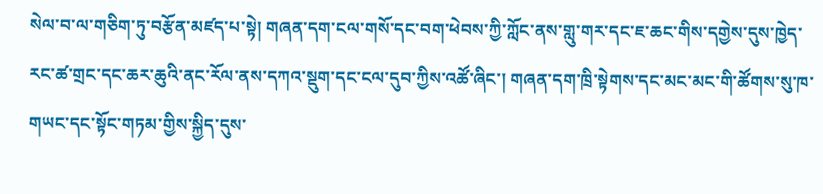སེལ་བ་ལ་གཅིག་ཏུ་བརྩོན་མཛད་པ་སྟེ། གཞན་དག་ངལ་གསོ་དང་བག་ཕེབས་ཀྱི་ཀློང་ནས་གླུ་གར་དང་ཇ་ཆང་གིས་དགྱེས་དུས་ཁྱེད་རང་ཚ་གྲང་དང་ཆར་ཆུའི་ནང་རོལ་ནས་དཀའ་སྡུག་དང་ངལ་དུབ་ཀྱིས་འཚོ་ཞིང་། གཞན་དག་ཁྲི་སྟེགས་དང་མང་མང་གི་ཚོགས་སུ་ཁ་གཡང་དང་སྟོང་གཏམ་གྱིས་སྐྱིད་དུས་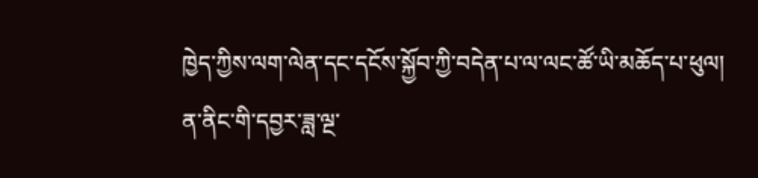ཁྱེད་ཀྱིས་ལག་ལེན་དང་དངོས་སྐྱོབ་ཀྱི་བདེན་པ་ལ་ལང་ཚོ་ཡི་མཆོད་པ་ཕུལ།
ན་ནིང་གི་དབྱར་ཟླ་ལྔ་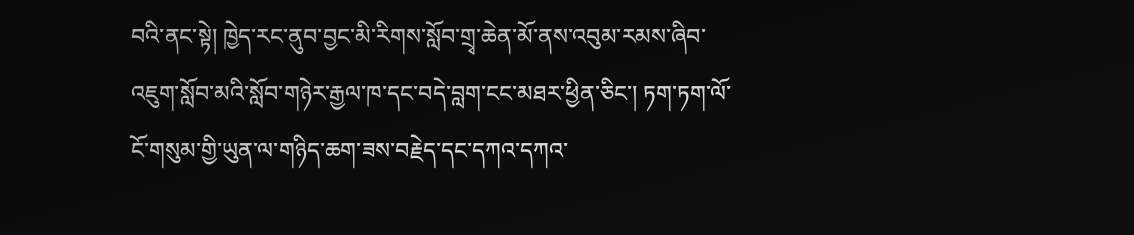བའི་ནང་སྟེ། ཁྱེད་རང་ནུབ་བྱང་མི་རིགས་སློབ་གྲྭ་ཆེན་མོ་ནས་འབུམ་རམས་ཞིབ་འཇུག་སློབ་མའི་སློབ་གཉེར་རྒྱལ་ཁ་དང་བདེ་བླག་ངང་མཐར་ཕྱིན་ཅིང་། ཏག་ཏག་ལོ་ངོ་གསུམ་གྱི་ཡུན་ལ་གཉིད་ཆག་ཟས་བརྗེད་དང་དཀའ་དཀའ་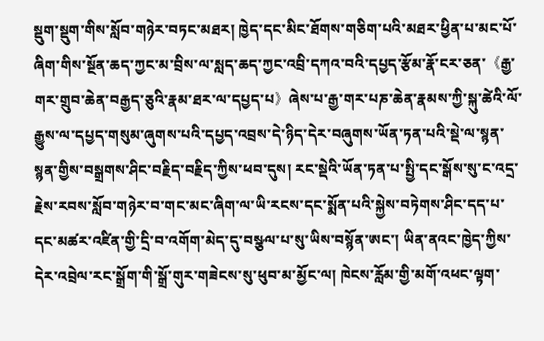སྡུག་སྡུག་གིས་སློབ་གཉེར་བཏང་མཐར། ཁྱེད་དང་མིང་ཐོགས་གཅིག་པའི་མཐར་ཕྱིན་པ་མང་པོ་ཞིག་གིས་སྔོན་ཆད་ཀྱང་མ་བྲིས་ལ་སླད་ཆད་ཀྱང་འབྲི་དཀའ་བའི་དཔྱད་རྩོམ་རྣོ་ངར་ཅན་《རྒྱ་གར་གྲུབ་ཆེན་བརྒྱད་ཅུའི་རྣམ་ཐར་ལ་དཔྱད་པ》ཞེས་པ་རྒྱ་གར་པཎ་ཆེན་རྣམས་ཀྱི་སྐུ་ཚེའི་ལོ་རྒྱུས་ལ་དཔྱད་གསུམ་ཞུགས་པའི་དཔྱད་འབྲས་དེ་ཉིད་དེར་བཞུགས་ཡོན་ཏན་པའི་སྡེ་ལ་སྙན་སྙན་གྱིས་བསྒྲགས་ཤིང་བརྗིད་བརྗིད་ཀྱིས་ཕབ་དུས། རང་སྡེའི་ཡོན་ཏན་པ་སྤྱི་དང་སྒོས་སུ་ང་འདྲ་རྗེས་རབས་སློབ་གཉེར་བ་གང་མང་ཞིག་ལ་ཡི་རངས་དང་སྨོན་པའི་སྐྱེས་བཏེགས་ཤིང་དད་པ་དང་མཚར་འཛིན་གྱི་དྲི་བ་འགོག་མེད་དུ་བསྩལ་པ་སུ་ཡིས་བསྙོན་ཨང་། ཡིན་ནའང་ཁྱེད་ཀྱིས་དེར་འབྲེལ་རང་སྒྲོག་གི་སྒྲོ་གུར་གཟེངས་སུ་ཕུབ་མ་མྱོང་ལ། ཁེངས་རློམ་གྱི་མགོ་འཕང་ལྟག་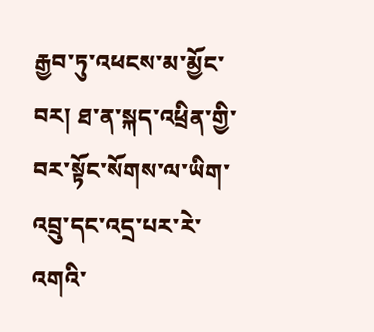རྒྱབ་ཏུ་འཕངས་མ་མྱོང་བར། ཐ་ན་སྐད་འཕྲིན་གྱི་བར་སྟོང་སོགས་ལ་ཡིག་འབྲུ་དང་འདྲ་པར་རེ་འགའི་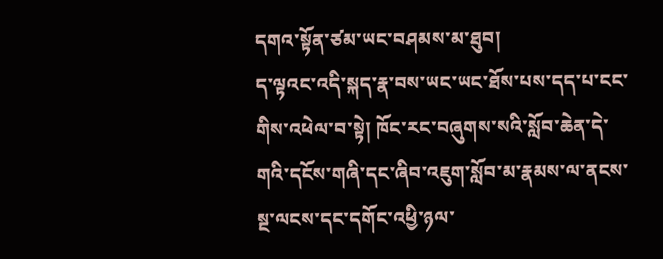དགའ་སྟོན་ཙམ་ཡང་བཤམས་མ་ཐུབ།
ད་ལྟའང་འདི་སྐད་རྣ་བས་ཡང་ཡང་ཐོས་པས་དད་པ་ངང་གིས་འཕེལ་བ་སྟེ། ཁོང་རང་བཞུགས་སའི་སློབ་ཆེན་དེ་གའི་དངོས་གཞི་དང་ཞིབ་འཇུག་སློབ་མ་རྣམས་ལ་ནངས་སྔ་ལངས་དང་དགོང་འཕྱི་ཉལ་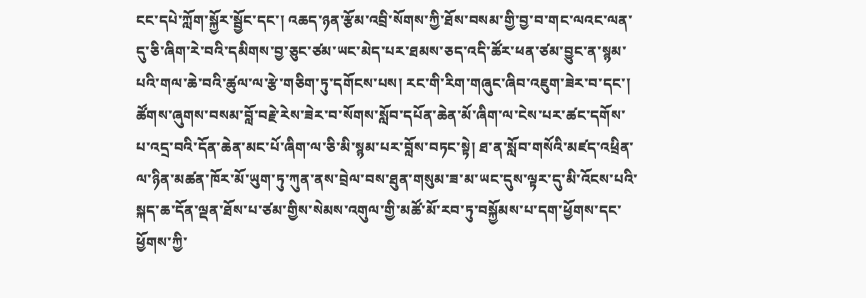ངང་དཔེ་ཀློག་སྐྱོར་སྦྱོང་དང་། འཆད་ཉན་རྩོམ་འབྲི་སོགས་ཀྱི་ཐོས་བསམ་གྱི་བྱ་བ་གང་ལའང་ལན་དུ་ཅི་ཞིག་རེ་བའི་དམིགས་བྱ་ཅུང་ཙམ་ཡང་མེད་པར་ཐམས་ཅད་འདི་ཚོར་ཕན་ཙམ་བྱུང་ན་སྙམ་པའི་གལ་ཆེ་བའི་ཚུལ་ལ་རྩེ་གཅིག་ཏུ་དགོངས་པས། རང་གི་རིག་གཞུང་ཞིབ་འཇུག་ཟེར་བ་དང་། ཚོགས་ཞུགས་བསམ་བློ་བརྗེ་རེས་ཟེར་བ་སོགས་སློབ་དཔོན་ཆེན་མོ་ཞིག་ལ་ངེས་པར་ཚང་དགོས་པ་འདྲ་བའི་དོན་ཆེན་མང་པོ་ཞིག་ལ་ཅི་མི་སྙམ་པར་བློས་བཏང་སྟེ། ཐ་ན་སློབ་གསོའི་མཛད་འཕྲིན་ལ་ཉིན་མཚན་ཁོར་མོ་ཡུག་ཏུ་ཀུན་ནས་བྲེལ་བས་ཐུན་གསུམ་ཟ་མ་ཡང་དུས་ལྟར་དུ་མི་འོངས་པའི་སྐད་ཆ་དོན་ལྡན་ཐོས་པ་ཙམ་གྱིས་སེམས་འགུལ་གྱི་མཚོ་མོ་རབ་ཏུ་བསྐྱོམས་པ་དག་ཕྱོགས་དང་ཕྱོགས་ཀྱི་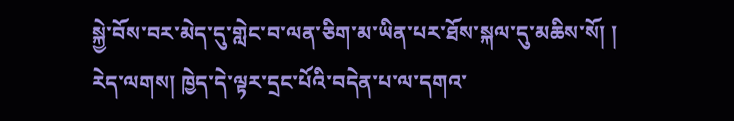སྐྱེ་བོས་བར་མེད་དུ་གླེང་བ་ལན་ཅིག་མ་ཡིན་པར་ཐོས་སྐལ་དུ་མཆིས་སོ། །
རེད་ལགས། ཁྱེད་དེ་ལྟར་དྲང་པོའི་བདེན་པ་ལ་དགའ་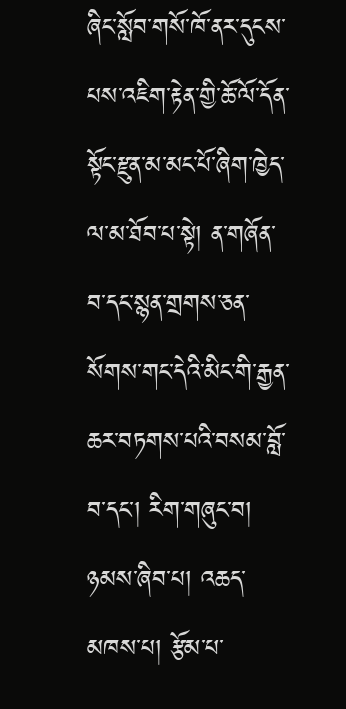ཞིང་སློབ་གསོ་ཁོ་ནར་དུངས་པས་འཇིག་རྟེན་གྱི་ཆོ་ལོ་དོན་སྟོང་རྫུན་མ་མང་པོ་ཞིག་ཁྱེད་ལ་མ་ཐོབ་པ་སྟེ། ན་གཞོན་བ་དང་སྙན་གྲགས་ཅན་སོགས་གང་དེའི་མིང་གི་རྒྱན་ཆར་བཏགས་པའི་བསམ་བློ་བ་དང་། རིག་གཞུང་བ། ཉམས་ཞིབ་པ། འཆད་མཁས་པ། རྩོམ་པ་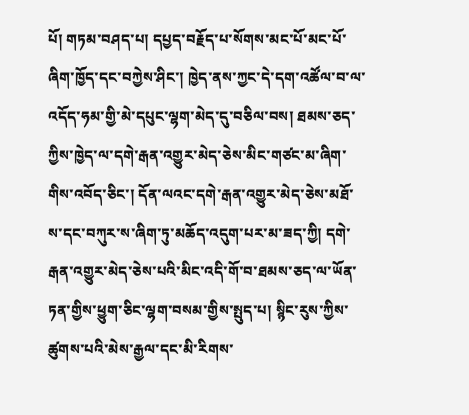པོ། གཏམ་བཤད་པ། དཔྱད་བརྗོད་པ་སོགས་མང་པོ་མང་པོ་ཞིག་ཁྱོད་དང་བཀྱེས་ཤིང་། ཁྱེད་ནས་ཀྱང་དེ་དག་འཚོལ་བ་ལ་འདོད་ཧམ་གྱི་མེ་དཔུང་ལྷག་མེད་དུ་བཅིལ་བས། ཐམས་ཅད་ཀྱིས་ཁྱེད་ལ་དགེ་རྒན་འགྱུར་མེད་ཅེས་མིང་གཙང་མ་ཞིག་གིས་འབོད་ཅིང་། དོན་ལའང་དགེ་རྒན་འགྱུར་མེད་ཅེས་མཐོ་ས་དང་བཀུར་ས་ཞིག་ཏུ་མཆོད་འདུག་པར་མ་ཟད་ཀྱི། དགེ་རྒན་འགྱུར་མེད་ཅེས་པའི་མིང་འདི་གོ་བ་ཐམས་ཅད་ལ་ཡོན་ཏན་གྱིས་ཕྱུག་ཅིང་ལྷག་བསམ་གྱིས་སྤུད་པ། སྙིང་རུས་ཀྱིས་ཚུགས་པའི་མེས་རྒྱལ་དང་མི་རིགས་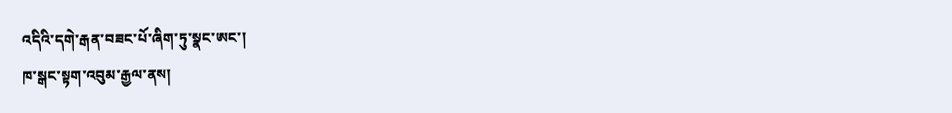འདིའི་དགེ་རྒན་བཟང་པོ་ཞིག་ཏུ་སྣང་ཨང་།
ཁ་སྒང་སྟག་འབུམ་རྒྱལ་ནས།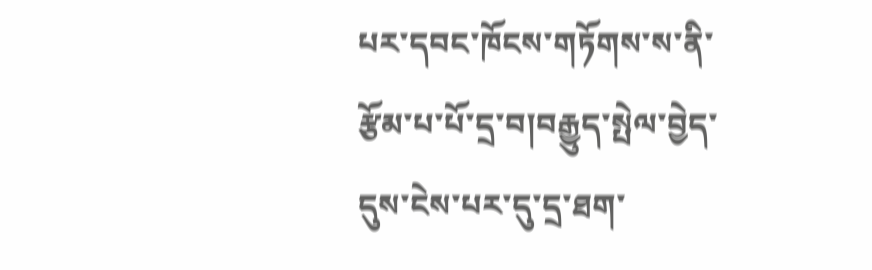པར་དབང་ཁོངས་གཏོགས་ས་ནི་རྩོམ་པ་པོ་དྲ་བ།བརྒྱུད་སྤེལ་བྱེད་དུས་ངེས་པར་དུ་དྲ་ཐག་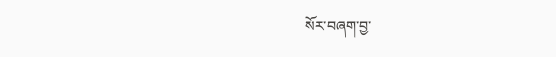སོར་བཞག་བྱ་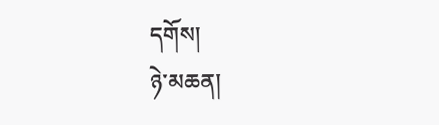དགོས།
ཉེ་མཆན།